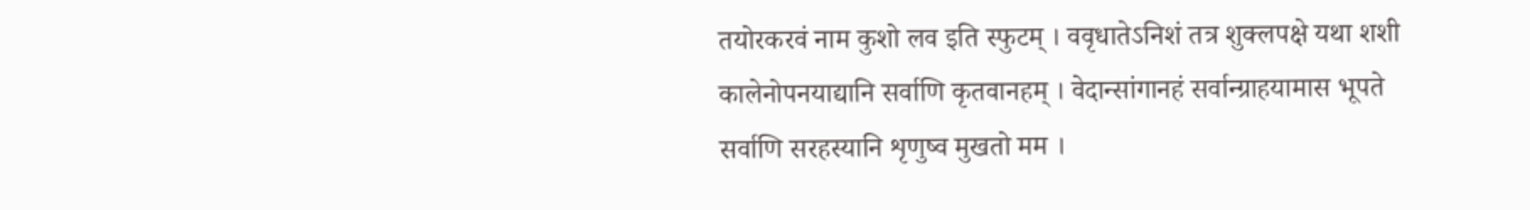तयोरकरवं नाम कुशो लव इति स्फुटम् । ववृधातेऽनिशं तत्र शुक्लपक्षे यथा शशी
कालेनोपनयाद्यानि सर्वाणि कृतवानहम् । वेदान्सांगानहं सर्वान्ग्राहयामास भूपते
सर्वाणि सरहस्यानि शृणुष्व मुखतो मम ।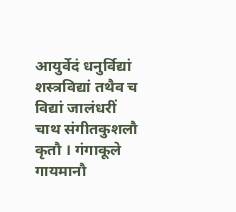आयुर्वेदं धनुर्विद्यां शस्त्रविद्यां तथैव च
विद्यां जालंधरीं चाथ संगीतकुशलौ कृतौ । गंगाकूले गायमानौ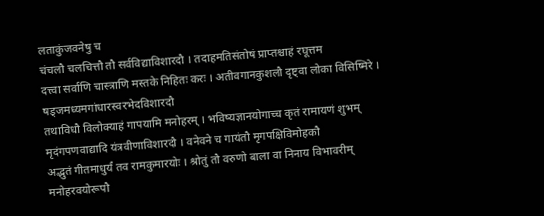लताकुंजवनेषु च
चंचलौ चलचित्तौ तौ सर्वविद्याविशारदौ । तदाहमतिसंतोषं प्राप्तश्चाहं रघूत्तम
दत्त्वा सर्वाणि चास्त्राणि मस्तके निहितः करः । अतीवगानकुशलौ दृष्ट्वा लोका विसिष्मिरे । षड्जमध्यमगांधारस्वरभेदविशारदौ
तथाविधौ विलोक्याहं गापयामि मनोहरम् । भविष्यज्ञानयोगाच्च कृतं रामायणं शुभम्
मृदंगपणवाद्यादि यंत्रवीणाविशारदौ । वनेवने च गायंतौ मृगपक्षिविमोहकौ
अद्भुतं गीतमाधुर्यं तव रामकुमारयोः । श्रोतुं तौ वरुणो बाला वा निनाय विभावरीम्
मनोहरवयोरूपौ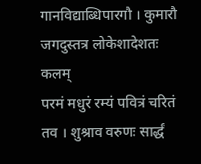गानविद्याब्धिपारगौ । कुमारौ जगदुस्तत्र लोकेशादेशतः कलम्
परमं मधुरं रम्यं पवित्रं चरितं तव । शुश्राव वरुणः सार्द्धं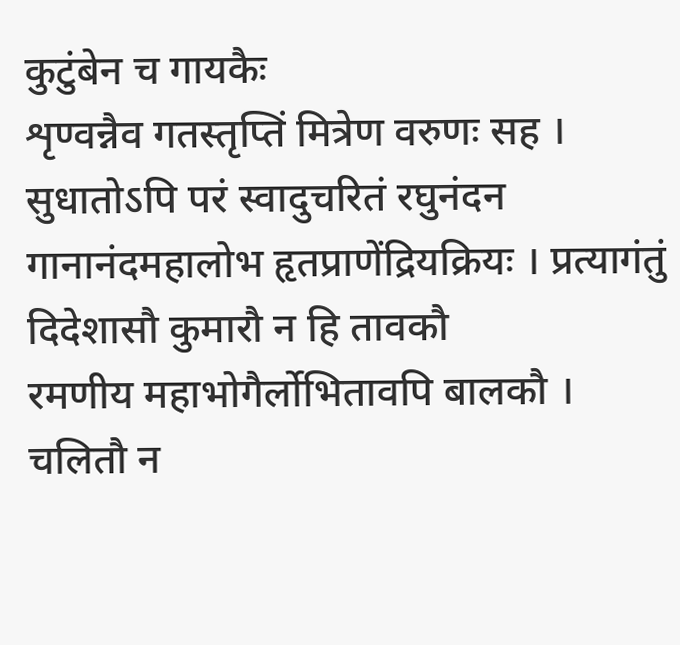कुटुंबेन च गायकैः
शृण्वन्नैव गतस्तृप्तिं मित्रेण वरुणः सह । सुधातोऽपि परं स्वादुचरितं रघुनंदन
गानानंदमहालोभ हृतप्राणेंद्रियक्रियः । प्रत्यागंतुं दिदेशासौ कुमारौ न हि तावकौ
रमणीय महाभोगैर्लोभितावपि बालकौ । चलितौ न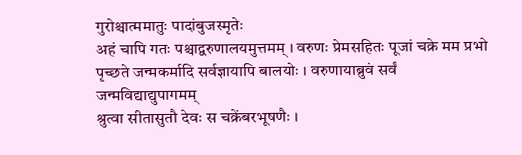गुरोश्चात्ममातुः पादांबुजस्मृतेः
अहं चापि गतः पश्चाद्वरुणालयमुत्तमम् । वरुणः प्रेमसहितः पूजां चक्रे मम प्रभो
पृच्छते जन्मकर्मादि सर्वज्ञायापि बालयोः । वरुणायाब्रुवं सर्वं जन्मविद्याद्युपागमम्
श्रुत्वा सीतासुतौ देवः स चक्रेंबरभूषणैः ।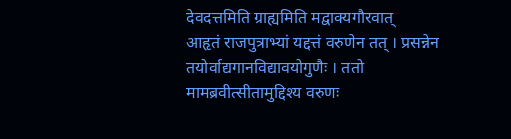देवदत्तमिति ग्राह्यमिति मद्वाक्यगौरवात्
आहृतं राजपुत्राभ्यां यद्दत्तं वरुणेन तत् । प्रसन्नेन तयोर्वाद्यगानविद्यावयोगुणैः । ततो मामब्रवीत्सीतामुद्दिश्य वरुणः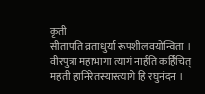कृती
सीतापति व्रताधुर्या रूपशीलवयोन्विता । वीरपुत्रा महाभागा त्यागं नार्हति कर्हिचित्
महती हानिरेतस्यास्त्यागे हि रघुनंदन ।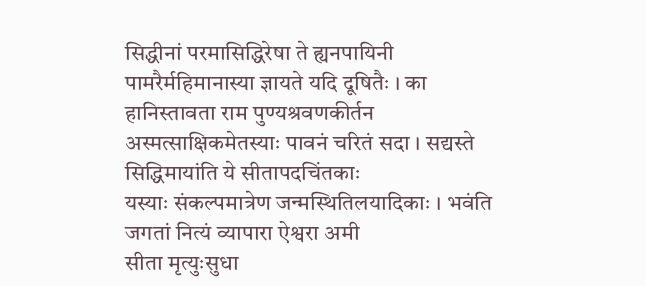सिद्धीनां परमासिद्धिरेषा ते ह्यनपायिनी
पामरैर्महिमानास्या ज्ञायते यदि दूषितैः । का हानिस्तावता राम पुण्यश्रवणकीर्तन
अस्मत्साक्षिकमेतस्याः पावनं चरितं सदा । सद्यस्ते सिद्धिमायांति ये सीतापदचिंतकाः
यस्याः संकल्पमात्रेण जन्मस्थितिलयादिकाः । भवंति जगतां नित्यं व्यापारा ऐश्वरा अमी
सीता मृत्युःसुधा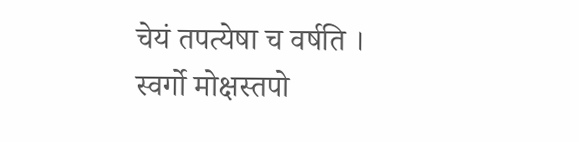चेयं तपत्येषा च वर्षति । स्वर्गो मोक्षस्तपो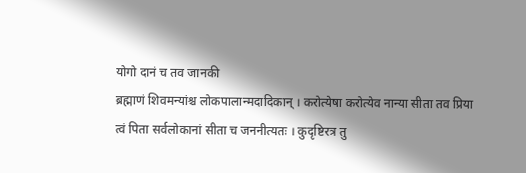योगो दानं च तव जानकी
ब्रह्माणं शिवमन्यांश्च लोकपालान्मदादिकान् । करोत्येषा करोत्येव नान्या सीता तव प्रिया
त्वं पिता सर्वलोकानां सीता च जननीत्यतः । कुदृष्टिरत्र तु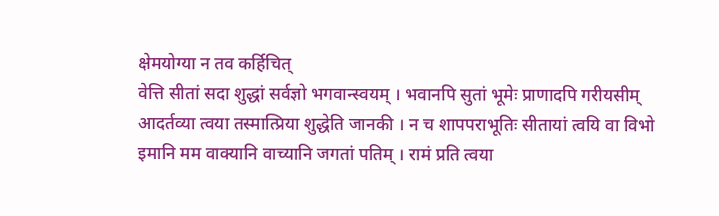क्षेमयोग्या न तव कर्हिचित्
वेत्ति सीतां सदा शुद्धां सर्वज्ञो भगवान्स्वयम् । भवानपि सुतां भूमेः प्राणादपि गरीयसीम्
आदर्तव्या त्वया तस्मात्प्रिया शुद्धेति जानकी । न च शापपराभूतिः सीतायां त्वयि वा विभो
इमानि मम वाक्यानि वाच्यानि जगतां पतिम् । रामं प्रति त्वया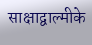साक्षाद्वाल्मीके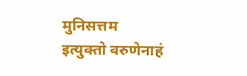मुनिसत्तम
इत्युक्तो वरुणेनाहं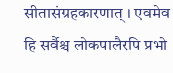सीतासंग्रहकारणात् । एवमेव हि सर्वैश्च लोकपालैरपि प्रभो